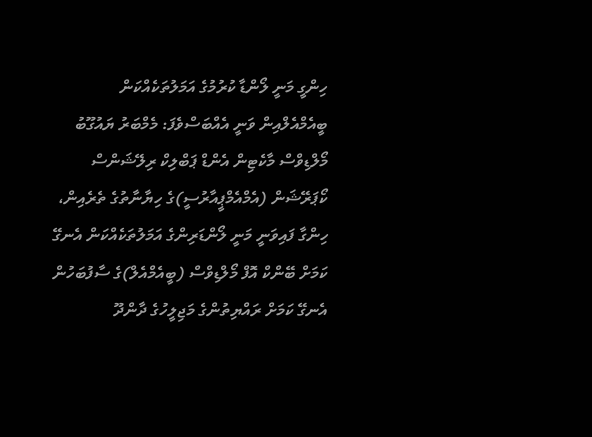ހިންގީ މަނީ ލޯންޑާ ކުރުމުގެ އަމަލުތަކެއްކަން ބީއެމްއެލްއިން ވަނީ އެއްބަސްވެފަ: މެމްބަރު ޔައުގޫބު
މޯލްޑިވްސް މާކެޓިން އެންޑް ޕަބްލިކް ރިލޭޝަންސް ކޯޕަރޭޝަން (އެމްއެމްޕީއާރުސީ)ގެ ހިޔާނާތުގެ ތެރެއިން، ހިންގާ ފައިވަނީ މަނީ ލޯންޑަރިންގެ އަމަލުތަކެއްކަން އެނގޭ ކަމަށް ބޭންކް އޮފް މޯލްޑިވްސް (ބީއެމްއެލް)ގެ ސާފުބަހުން އެނގޭ ކަމަށް ރައްޔިތުންގެ މަޖިލީހުގެ ދާންދޫ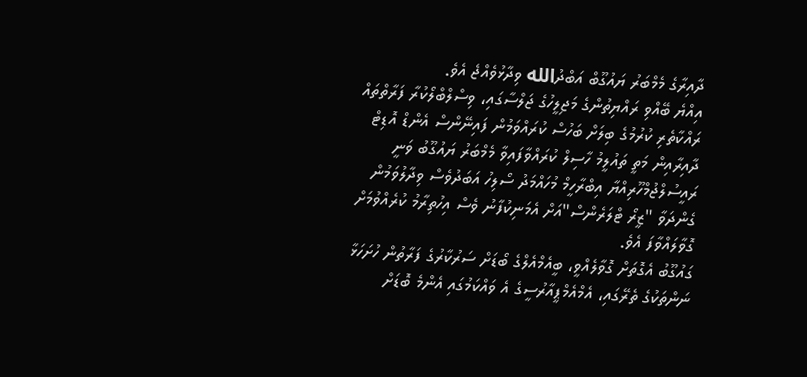ދާއިރާގެ މެމްބަރު ޔައުގޫބް އަބްދުالله ވިދާޅުވެއްޖެ އެވެ.
އިއްޔެ ބޭއްވި ރައްޔިތުންގެ މަޖިލީހުގެ ޖަލްސާގައި، ވިސްލްބްލޯކުރާ ފަރާތްތައް ރައްކާތެރި ކުރުމުގެ ބިލަށް ބަހުސް ކުރައްވަމުން ފައިނޭންސް އެންޑް އޮޑިޓް ދާއިރާއިން މަތީ ތައުލީމު ހާސިލް ކުރައްވާފައިވާ މެމްބަރު ޔައުގޫބު ވަނީ ރައީސުލްޖުމްހޫރިއްޔާ އިބްރާހީމް މުހައްމަދު ސޯލިހު އަބަދުވެސް ވިދާލުވަމުން ގެންދަވާ "ޒީރޯ ޓްލަރެންސް"އަށް އެމަނިކުފާނު ވެސް އިހުތިރާމު ކުރެއްވުމަށް ގޮވާލައްވާފަ އެވެ.
ގައުގޫބު އެގޮތަށް ގޮވާލެއްވީ، ބީއެމްއެލްގެ ބޯޑަށް ސަރުކާރުގެ ފަރާތުން ހުށަހަޅާ ނަންތަކުގެ ތެރޭގައި، އެމްއެމްޕީއާރުސީގެ އެ ވައްކަމުގައި އެންމެ ބޮޑަށް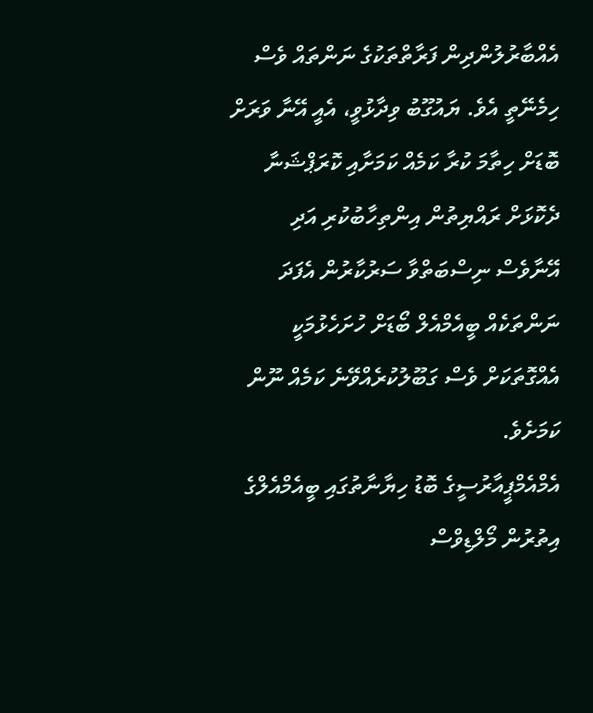އެއްބާރުލުންދިން ފަރާތްތަކުގެ ނަންތައް ވެސް ހިމެނޭތީ އެވެ. ޔައުގޫބު ވިދާޅުވީ، އެއީ އޭނާ ވަރަށް ބޮޑަށް ހިތާމަ ކުރާ ކަމެއް ކަމަށާއި ކޮރަޕްޝަނާ ދެކޮޅަށް ރައްޔިތުން އިންތިހާބުކުރި އަދި އޭނާވެސް ނިސްބަތްވާ ސަރުކާރުން އެފަދަ ނަންތަކެއް ބީއެމްއެލް ބޯޑަށް ހުށަހެޅުމަކީ އެއްގޮތަކަށް ވެސް ގަބޫލުކުރެއްވޭނެ ކަމެއް ނޫން ކަމަށެވެ.
އެމްއެމްޕީއާރުސީގެ ބޮޑު ހިޔާނާތުގައި ބީއެމްއެލްގެ އިތުރުން މޯލްޑިވްސް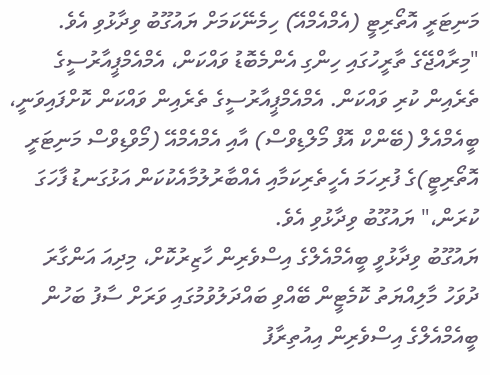މަނިޓަރީ އޮތޯރިޓީ (އެމްއެމްއޭ) ހިމެނޭކަމަށް ޔައުގޫބު ވިދާޅުވި އެވެ.
"މިރާއްޖޭގެ ތާރީހުގައި ހިންގި އެންމެބޮޑު ވައްކަން، އެމްއެމްޕީއާރުސީގެ ތެރެއިން ކުރި ވައްކަން. އެމްއެމްޕީއާރުސީގެ ތެރެއިން ވައްކަން ކޮށްފައިވަނީ، ބީއެމްއެލް (ބޭންކް އޮފް މޯލްޑިވްސް) އާއި އެމްއެމްއޭ (މޯވްޑިވްސް މަނިޓަރީ އޮތޯރިޓީ)ގެ ފުރިހަމަ އެހީތެރިކަމާއި އެއްބާރުލުމާއެކުކަން އަޅުގަނޑު ފާހަގަ ކުރަން،" ޔައުގޫބު ވިދާޅުވި އެވެ.
ޔައުގޫބު ވިދާޅުވީ ބީއެމްއެލްގެ އިސްވެރިން ހާޒިރުކޮށް، މިދިއަ އަންގާރަ ދުވަހު މާލިއްޔަތު ކޮމެޓީން ބޭއްވި ބައްދަލުވުމުގައި ވަރަށް ސާފު ބަހުން ބީއެމްއެލްގެ އިސްވެރިން އިއުތިރާފު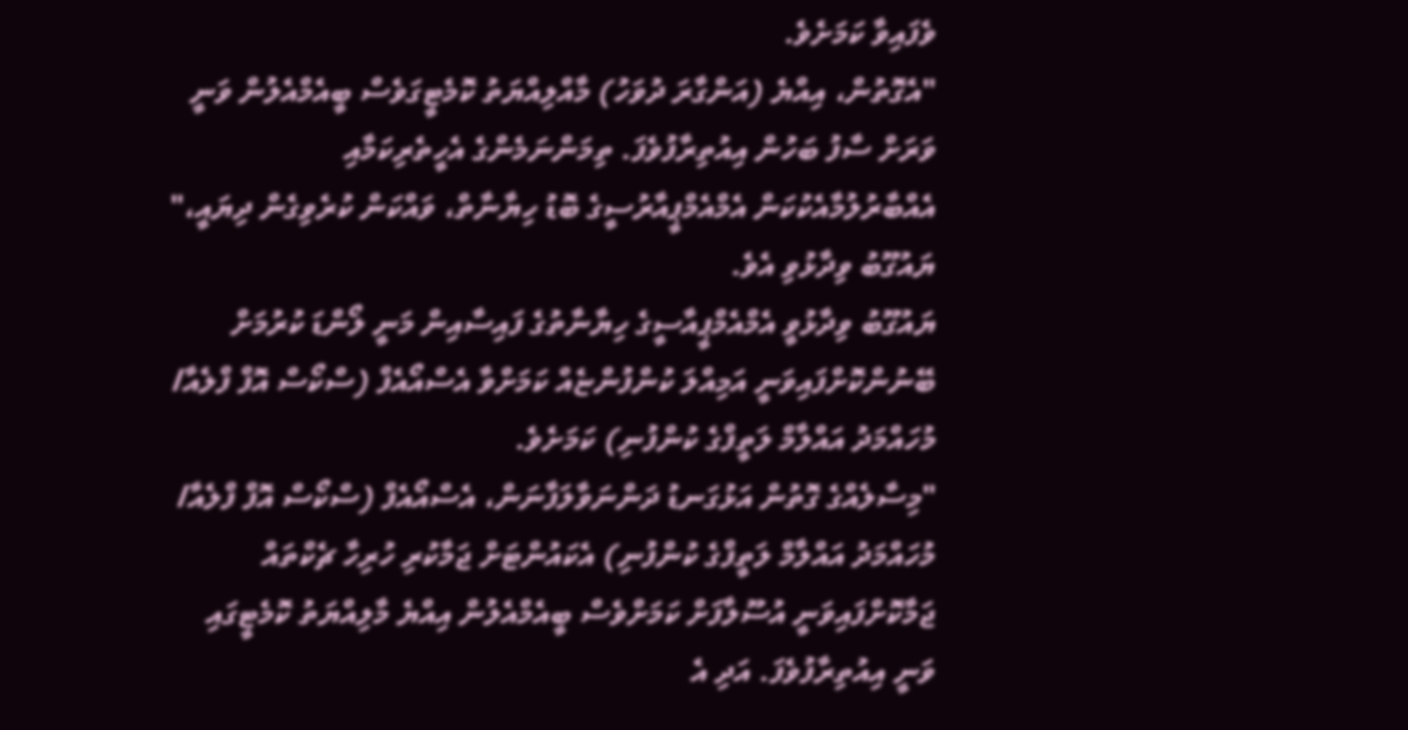ވެފައިވާ ކަމަށެވެ.
"އެގޮތުން، އިއްޔެ (އަންގާރަ ދުވަހު) މާއްލިއްޔަތު ކޮމެޓީގަވެސް ބީއެމްއެލުން ވަނީ ވަރަށް ސާފު ބަހުން އިއުތިރާފުވެފަ. ތިމަންނަމެންގެ އެހީތެރިކަމާއި އެއްބާރުލުމާއެކުކަން އެމްއެމްޕީއާރުސީގެ ބޮޑު ހިޔާނާތް، ވައްކަން ކުރެވިގެން ދިޔައީ،" ޔައުގޫބު ވިދާޅުވި އެވެ.
ޔައުގޫބު ވިދާޅުވީ އެމްއެމްޕީއާސީގެ ހިޔާނާތުގެ ފައިސާއިން މަނީ ލޯންޑަ ކުރުމަށް ބޭނުންކޮށްފައިވަނީ އަމިއްލަ ކުންފުންޏެއް ކަމަށްވާ އެސްއޯއެފް (ސްކޯސް އޮފް ފްލެއާ/ މުހައްމަދު އައްލާމް ލަތީފްގެ ކުންފުނި) ކަމަށެވެ.
"މިސާލެއްގެ ގޮތުން އަޅުގަނޑު ދަންނަވާލަފާނަން، އެސްއޯއެފް (ސްކޯސް އޮފް ފްލެއާ/ މުހައްމަދު އައްލާމް ލަތީފްގެ ކުންފުނި) އެކައުންޓަށް ޖަމާކުރި ހުރިހާ ޗެކްތައް ޖަމާކޮށްފައިވަނީ އުސޫލާފަށް ކަމަށްވެސް ބީއެމްއެލުން އިއްޔެ މާލިއްޔަތު ކޮމެޓީގައި ވަނީ އިއުތިރާފުވެފަ. އަދި އެ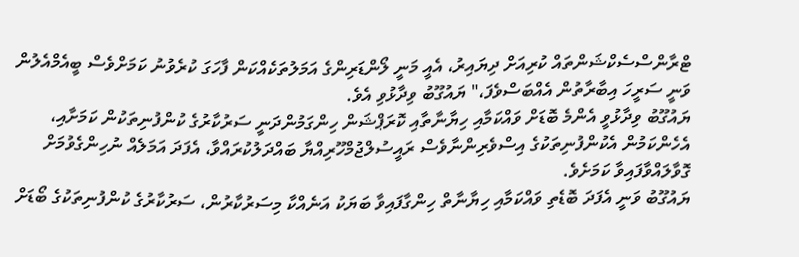ޓްރާންސްސެކްޝަންތައް ކުރިއަށް ދިޔައިރު، އެއީ މަނީ ލޯންޑަރިންގެ އަމަލުތަކެއްކަން ފާހަގަ ކުރެވުނު ކަމަށްވެސް ބީއެމްއެލުން ވަނީ ސަރީހަ އިބާރާތުން އެއްބަސްވެފަ،" ޔައުގޫބު ވިދާޅުވި އެވެ.
ޔައުގޫބު ވިދާޅުވީ އެންމެ ބޮޑަށް ވައްކަމާއި ހިޔާނާތާއި ކޮރަޕްޝަން ހިންގަމުންދަނީ ސަރުކާރުގެ ކުންފުނިތަކުން ކަމަށާއި، އެހެންކަމުން އެކުންފުނިތަކުގެ އިސްވެރިންނާވެސް ރައީސުލްޖުމްހޫރިއްޔާ ބައްދަލުކުރައްވާ، އެފަދަ އަމަލެއް ނުހިންގެވުމަށް ގޮވާލައްވާފައިވާ ކަމަށެވެ.
ޔައުގޫބު ވަނީ އެފަދަ ބޮޑެތި ވައްކަމާއި ހިޔާނާތް ހިންގާފައިވާ ބަޔަކު އަނެއްކާ މިސަރުކާރުން، ސަރުކާރުގެ ކުންފުނިތަކުގެ ބޯޑަށް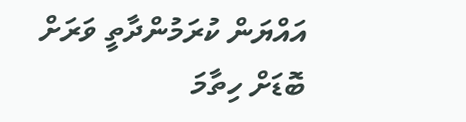އައްޔަން ކުރަމުންދާތީ ވަރަށް ބޮޑަށް ހިތާމަ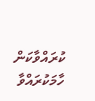ކުރައްވާކަން ހާމަކުރައްވާ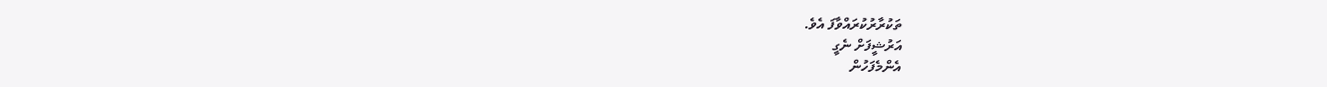ތަކުރާރުކުރައްވާފަ އެވެ.
އަރުޝީފަށް ނެގީ
އެންމެފަހުން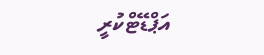އަޕްޑޭޓްކުރީ